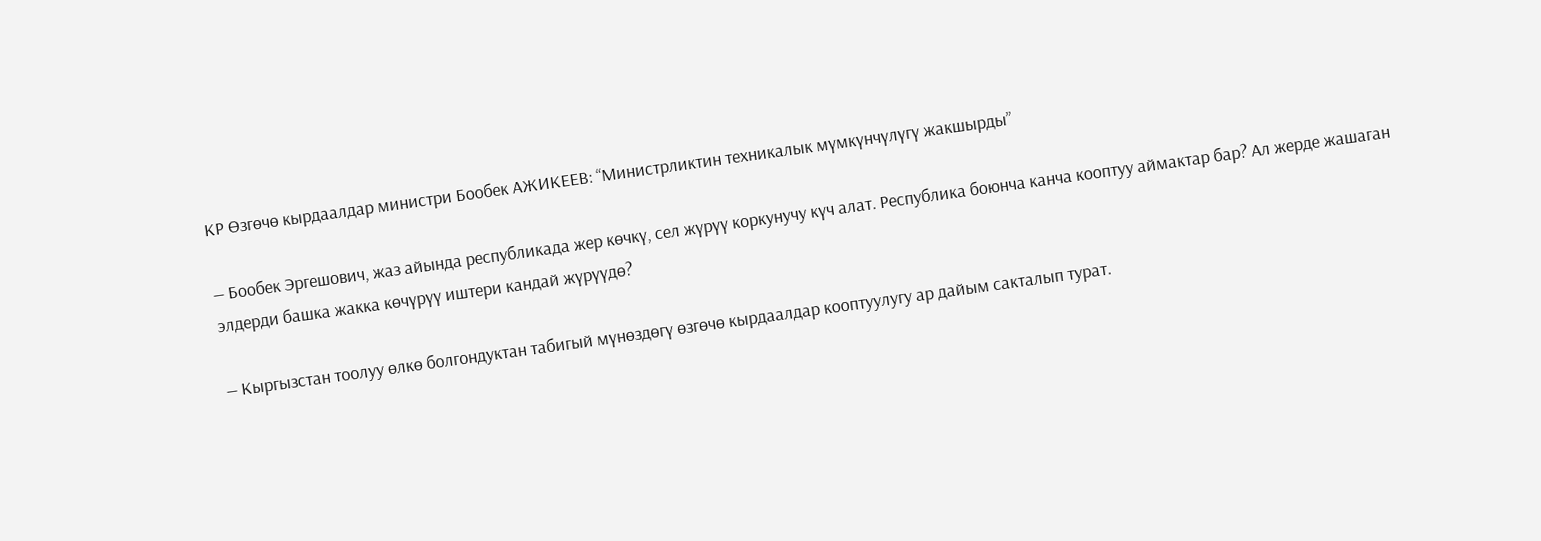КР Өзгөчө кырдаалдар министри Бообек АЖИКЕЕВ: “Министрликтин техникалык мүмкүнчүлүгү жакшырды”

— Бообек Эргешович, жаз айында республикада жер көчкү, сел жүрүү коркунучу күч алат. Республика боюнча канча кооптуу аймактар бар? Ал жерде жашаган элдерди башка жакка көчүрүү иштери кандай жүрүүдө?

— Кыргызстан тоолуу өлкө болгондуктан табигый мүнөздөгү өзгөчө кырдаалдар кооптуулугу ар дайым сакталып турат.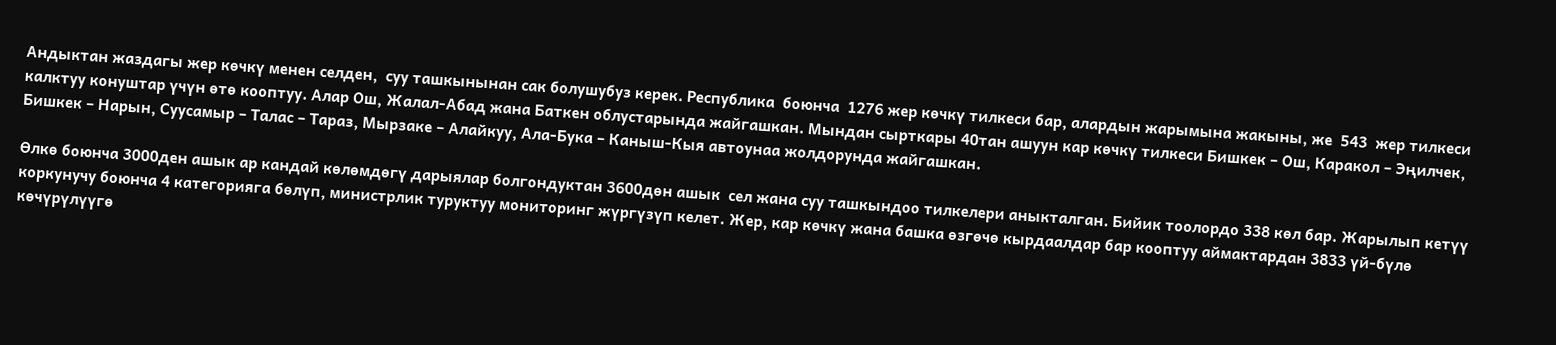Андыктан жаздагы жер көчкү менен селден,  суу ташкынынан сак болушубуз керек. Республика  боюнча  1276 жер көчкү тилкеси бар, алардын жарымына жакыны, же  543  жер тилкеси калктуу конуштар үчүн өтө кооптуу. Алар Ош, Жалал-Абад жана Баткен облустарында жайгашкан. Мындан сырткары 40тан ашуун кар көчкү тилкеси Бишкек – Ош, Каракол – Эңилчек, Бишкек – Нарын, Суусамыр – Талас – Тараз, Мырзаке – Алайкуу, Ала-Бука – Каныш-Кыя автоунаа жолдорунда жайгашкан.

Өлкө боюнча 3000ден ашык ар кандай көлөмдөгү дарыялар болгондуктан 3600дөн ашык  сел жана суу ташкындоо тилкелери аныкталган. Бийик тоолордо 338 көл бар. Жарылып кетүү коркунучу боюнча 4 категорияга бөлүп, министрлик туруктуу мониторинг жүргүзүп келет. Жер, кар көчкү жана башка өзгөчө кырдаалдар бар кооптуу аймактардан 3833 үй-бүлө көчүрүлүүгө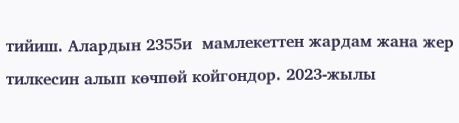тийиш. Алардын 2355и  мамлекеттен жардам жана жер тилкесин алып көчпөй койгондор. 2023-жылы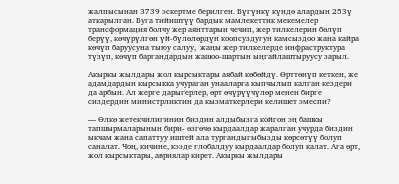жалпысынан 3739 эскертме берилген. Бүгүнкү күндө алардын 253ү аткарылган. Буга тийиштүү бардык мамлекеттик мекемелер трансформация болчу жер аянттарын чечип, жер тилкелерин бөлүп берүү, көчүрүлгөн үй-бүлөлөрдүн коопсуздугун камсыздоо жана кайра көчүп баруусуна тыюу салуу,  жаңы жер тилкелерде инфраструктура түзүп, көчүп баргандардын жашоо-шартын ыңгайлаштыруусу зарыл.

Акыркы жылдары жол кырсыктары аябай көбөйдү. Өрттөнүп кеткен, же адамдардын кырсыкка учураган унааларга кыпчылып калган кездери да арбын. Ал жерге дарыгерлер, өрт өчүрүүчүлөр менен бирге сиздердин министрликтин да кызматкерлери келишет эмеспи?

— Өлкө жетекчилигинин биздин алдыбызга койгон эң башкы тапшырмаларынын бири- өзгөчө кырдаалдар жаралган учурда биздин ыкчам жана сапаттуу иштей ала тургандыгыбызды көрсөтүү болуп саналат. Чоң, кичине, кээде глобалдуу кырдаалдар болуп калат. Ага өрт, жол кырсыктары, авриялар кирет. Акыркы жылдары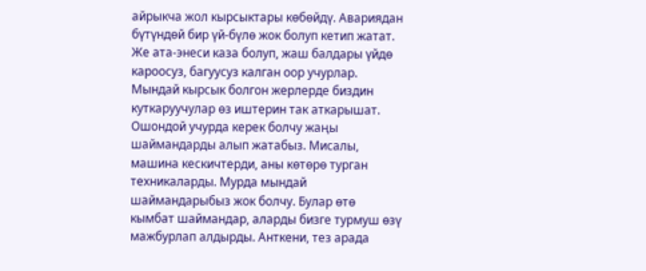айрыкча жол кырсыктары көбөйдү. Авариядан бүтүндөй бир үй-бүлө жок болуп кетип жатат. Же ата-энеси каза болуп, жаш балдары үйдө кароосуз, багуусуз калган оор учурлар. Мындай кырсык болгон жерлерде биздин куткаруучулар өз иштерин так аткарышат. Ошондой учурда керек болчу жаңы шаймандарды алып жатабыз. Мисалы, машина кескичтерди, аны көтөрө турган техникаларды. Мурда мындай шаймандарыбыз жок болчу. Булар өтө кымбат шаймандар, аларды бизге турмуш өзү мажбурлап алдырды. Анткени, тез арада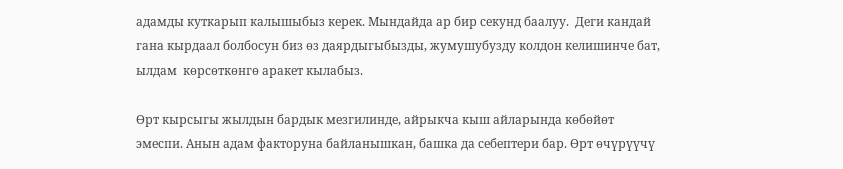адамды куткарып калышыбыз керек. Мындайда ар бир секунд баалуу.  Деги кандай гана кырдаал болбосун биз өз даярдыгыбызды, жумушубузду колдон келишинче бат, ылдам  көрсөткөнгө аракет кылабыз.

Өрт кырсыгы жылдын бардык мезгилинде, айрыкча кыш айларында көбөйөт эмеспи. Анын адам факторуна байланышкан, башка да себептери бар. Өрт өчүрүүчү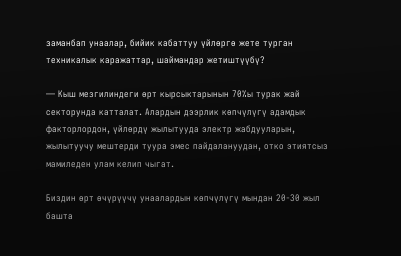заманбап унаалар, бийик кабаттуу үйлөргө жете турган техникалык каражаттар, шаймандар жетиштүүбү?

— Кыш мезгилиндеги өрт кырсыктарынын 70%ы турак жай секторунда катталат. Алардын дээрлик көпчүлүгү адамдык факторлордон, үйлөрдү жылытууда электр жабдууларын, жылытуучу мештерди туура эмес пайдалануудан, отко этиятсыз мамиледен улам келип чыгат.

Биздин өрт өчүрүүчү унаалардын көпчүлүгү мындан 20-30 жыл башта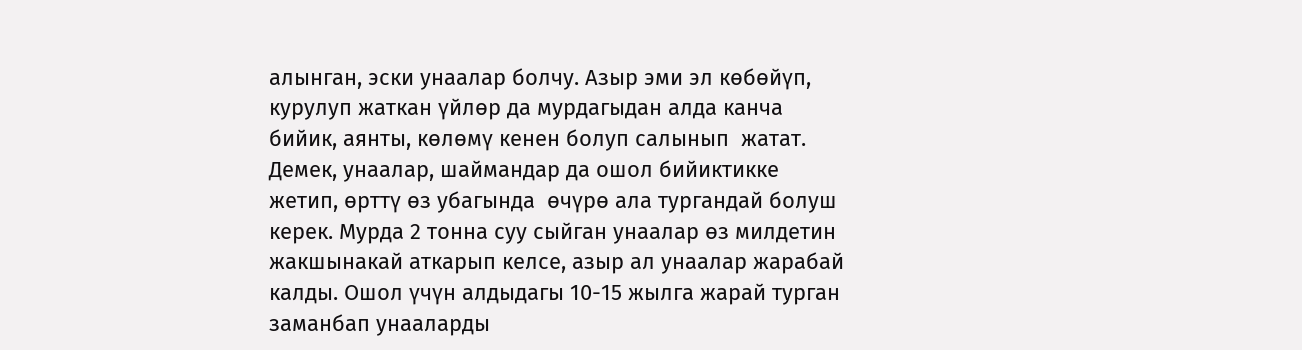алынган, эски унаалар болчу. Азыр эми эл көбөйүп, курулуп жаткан үйлөр да мурдагыдан алда канча бийик, аянты, көлөмү кенен болуп салынып  жатат. Демек, унаалар, шаймандар да ошол бийиктикке жетип, өрттү өз убагында  өчүрө ала тургандай болуш керек. Мурда 2 тонна суу сыйган унаалар өз милдетин жакшынакай аткарып келсе, азыр ал унаалар жарабай калды. Ошол үчүн алдыдагы 10-15 жылга жарай турган заманбап унааларды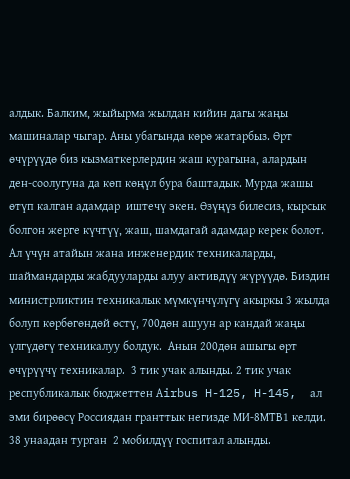алдык. Балким, жыйырма жылдан кийин дагы жаңы машиналар чыгар. Аны убагында көрө жатарбыз. Өрт өчүрүүдө биз кызматкерлердин жаш курагына, алардын ден-соолугуна да көп көңүл бура баштадык. Мурда жашы өтүп калган адамдар  иштечү экен. Өзүңүз билесиз, кырсык болгон жерге күчтүү, жаш, шамдагай адамдар керек болот.  Ал үчүн атайын жана инженердик техникаларды, шаймандарды жабдууларды алуу активдүү жүрүүдө. Биздин министрликтин техникалык мүмкүнчүлүгү акыркы 3 жылда болуп көрбөгөндөй өстү, 700дөн ашуун ар кандай жаңы үлгүдөгү техникалуу болдук.  Анын 200дөн ашыгы өрт өчүрүүчү техникалар.  3 тик учак алынды. 2 тик учак республикалык бюджеттен Аirbus H-125, H-145,  ал эми бирөөсү Россиядан гранттык негизде МИ-8МТВ1 келди. 38 унаадан турган  2 мобилдүү госпитал алынды.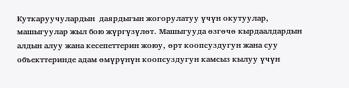Куткаруучулардын  даярдыгын жогорулатуу үчүн окутуулар, машыгуулар жыл бою жүргүзүлөт. Машыгууда өзгөчө кырдаалдардын алдын алуу жана кесепеттерин жоюу, өрт коопсуздугун жана суу объекттеринде адам өмүрүнүн коопсуздугун камсыз кылуу үчүн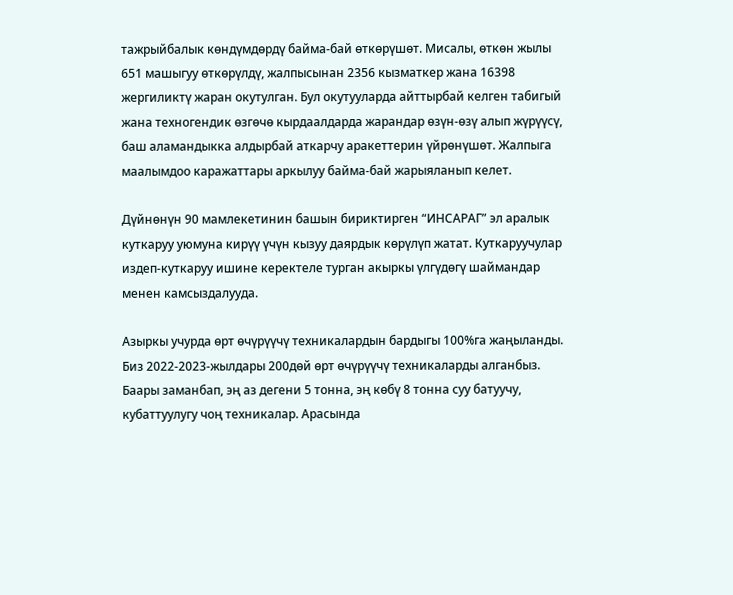тажрыйбалык көндүмдөрдү байма-бай өткөрүшөт. Мисалы, өткөн жылы  651 машыгуу өткөрүлдү, жалпысынан 2356 кызматкер жана 16398 жергиликтү жаран окутулган. Бул окутууларда айттырбай келген табигый жана техногендик өзгөчө кырдаалдарда жарандар өзүн-өзү алып жүрүүсү, баш аламандыкка алдырбай аткарчу аракеттерин үйрөнүшөт. Жалпыга маалымдоо каражаттары аркылуу байма-бай жарыяланып келет.

Дүйнөнүн 90 мамлекетинин башын бириктирген “ИНСАРАГ” эл аралык куткаруу уюмуна кирүү үчүн кызуу даярдык көрүлүп жатат. Куткаруучулар издеп-куткаруу ишине керектеле турган акыркы үлгүдөгү шаймандар менен камсыздалууда.

Азыркы учурда өрт өчүрүүчү техникалардын бардыгы 100%га жаңыланды. Биз 2022-2023-жылдары 200дөй өрт өчүрүүчү техникаларды алганбыз. Баары заманбап, эң аз дегени 5 тонна, эң көбү 8 тонна суу батуучу, кубаттуулугу чоң техникалар. Арасында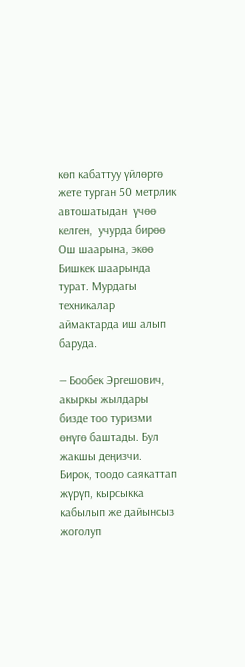көп кабаттуу үйлөргө жете турган 50 метрлик автошатыдан  үчөө  келген,  учурда бирөө Ош шаарына, экөө Бишкек шаарында турат. Мурдагы техникалар  аймактарда иш алып баруда.

— Бообек Эргешович, акыркы жылдары  бизде тоо туризми өнүгө баштады. Бул жакшы деңизчи.  Бирок, тоодо саякаттап жүрүп, кырсыкка кабылып же дайынсыз жоголуп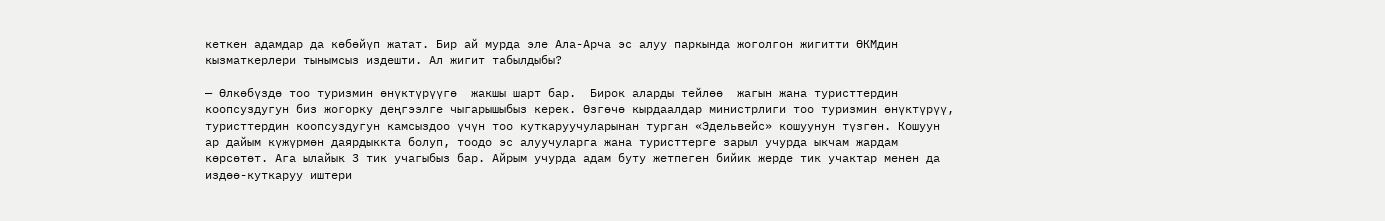кеткен адамдар да көбөйүп жатат. Бир ай мурда эле Ала-Арча эс алуу паркында жоголгон жигитти ӨКМдин кызматкерлери тынымсыз издешти. Ал жигит табылдыбы?

— Өлкөбүздө тоо туризмин өнүктүрүүгө  жакшы шарт бар.  Бирок аларды тейлөө  жагын жана туристтердин коопсуздугун биз жогорку деңгээлге чыгарышыбыз керек. Өзгөчө кырдаалдар министрлиги тоо туризмин өнүктүрүү, туристтердин коопсуздугун камсыздоо үчүн тоо куткаруучуларынан турган «Эдельвейс» кошуунун түзгөн. Кошуун ар дайым күжүрмөн даярдыккта болуп, тоодо эс алуучуларга жана туристтерге зарыл учурда ыкчам жардам көрсөтөт. Ага ылайык 3 тик учагыбыз бар. Айрым учурда адам буту жетпеген бийик жерде тик учактар менен да издөө-куткаруу иштери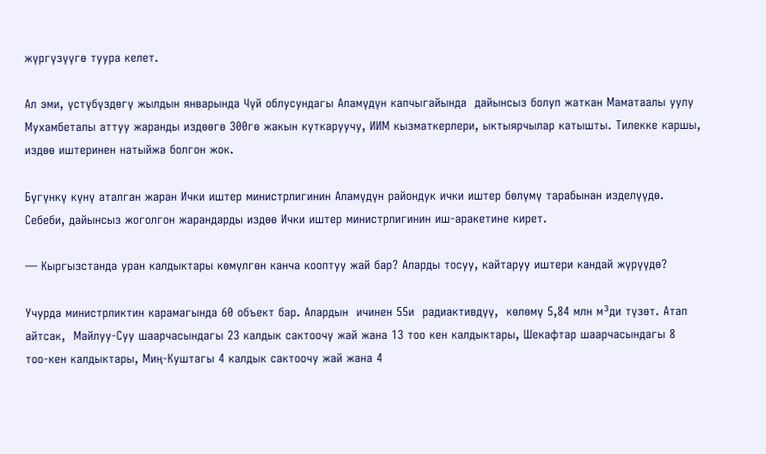жүргүзүүгө туура келет.

Ал эми, үстүбүздөгү жылдын январында Чүй облусундагы Аламүдүн капчыгайында  дайынсыз болуп жаткан Маматаалы уулу Мухамбеталы аттуу жаранды издөөгө 300гө жакын куткаруучу, ИИМ кызматкерлери, ыктыярчылар катышты. Тилекке каршы, издөө иштеринен натыйжа болгон жок.

Бүгүнкү күнү аталган жаран Ички иштер министрлигинин Аламүдүн райондук ички иштер бөлүмү тарабынан изделүүдө. Себеби, дайынсыз жоголгон жарандарды издөө Ички иштер министрлигинин иш-аракетине кирет.

— Кыргызстанда уран калдыктары көмүлгөн канча кооптуу жай бар? Аларды тосуу, кайтаруу иштери кандай жүрүүдө?

Учурда министрликтин карамагында 60 объект бар. Алардын  ичинен 55и  радиактивдүү,  көлөмү 5,84 млн м³ди түзөт. Атап айтсак,  Майлуу-Суу шаарчасындагы 23 калдык сактоочу жай жана 13 тоо кен калдыктары, Шекафтар шаарчасындагы 8 тоо-кен калдыктары, Миң-Куштагы 4 калдык сактоочу жай жана 4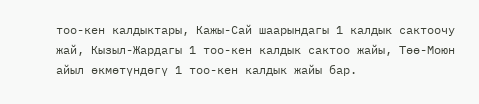тоо-кен калдыктары, Кажы-Сай шаарындагы 1 калдык сактоочу жай, Кызыл-Жардагы 1 тоо-кен калдык сактоо жайы, Төө-Моюн айыл өкмөтүндөгү 1 тоо-кен калдык жайы бар.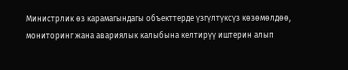Министрлик өз карамагындагы объекттерде үзгүлтүксүз көзөмөлдөө, мониторинг жана авариялык калыбына келтирүү иштерин алып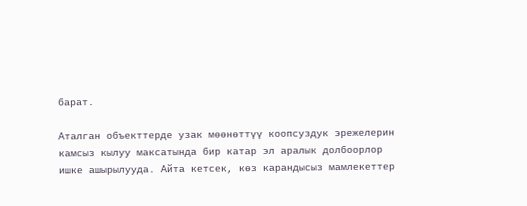барат.

Аталган объекттерде узак мөөнөттүү коопсуздук эрежелерин камсыз кылуу максатында бир катар эл аралык долбоорлор ишке ашырылууда. Айта кетсек, көз карандысыз мамлекеттер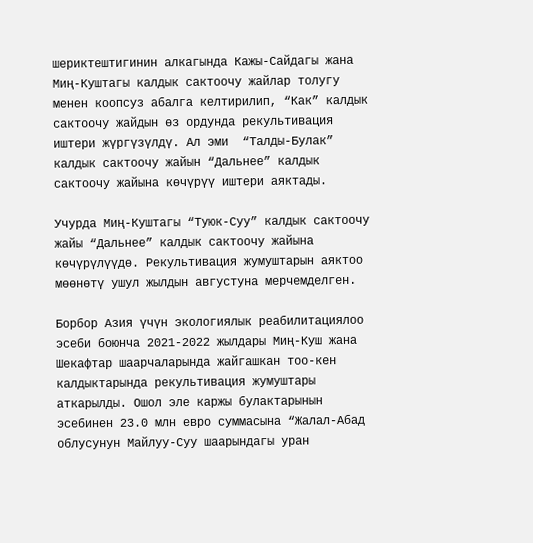шериктештигинин алкагында Кажы-Сайдагы жана Миң-Куштагы калдык сактоочу жайлар толугу менен коопсуз абалга келтирилип, “Как” калдык сактоочу жайдын өз ордунда рекультивация иштери жүргүзүлдү. Ал эми  “Талды-Булак” калдык сактоочу жайын “Дальнее” калдык сактоочу жайына көчүрүү иштери аяктады.

Учурда Миң-Куштагы “Туюк-Суу” калдык сактоочу жайы “Дальнее” калдык сактоочу жайына көчүрүлүүдө. Рекультивация жумуштарын аяктоо мөөнөтү ушул жылдын августуна мерчемделген.

Борбор Азия үчүн экологиялык реабилитациялоо эсеби боюнча 2021-2022 жылдары Миң-Куш жана Шекафтар шаарчаларында жайгашкан тоо-кен калдыктарында рекультивация жумуштары аткарылды. Ошол эле каржы булактарынын эсебинен 23.0 млн евро суммасына “Жалал-Абад облусунун Майлуу-Суу шаарындагы уран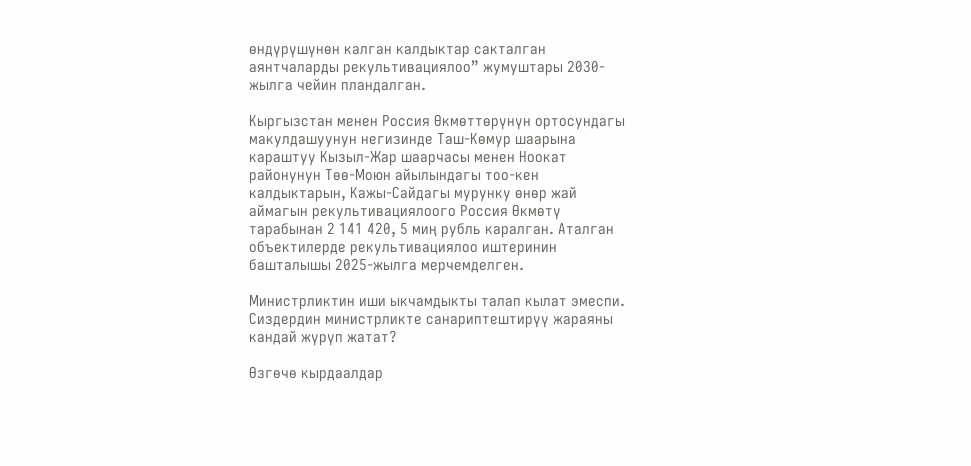өндүрүшүнөн калган калдыктар сакталган аянтчаларды рекультивациялоо” жумуштары 2030-жылга чейин пландалган.

Кыргызстан менен Россия Өкмөттөрүнүн ортосундагы макулдашуунун негизинде Таш-Көмур шаарына караштуу Кызыл-Жар шаарчасы менен Ноокат районунун Төө-Моюн айылындагы тоо-кен калдыктарын, Кажы-Сайдагы мурунку өнөр жай аймагын рекультивациялоого Россия Өкмөтү тарабынан 2 141 420, 5 миң рубль каралган. Аталган объектилерде рекультивациялоо иштеринин башталышы 2025-жылга мерчемделген.

Министрликтин иши ыкчамдыкты талап кылат эмеспи. Сиздердин министрликте санариптештирүү жараяны кандай жүрүп жатат?

Өзгөчө кырдаалдар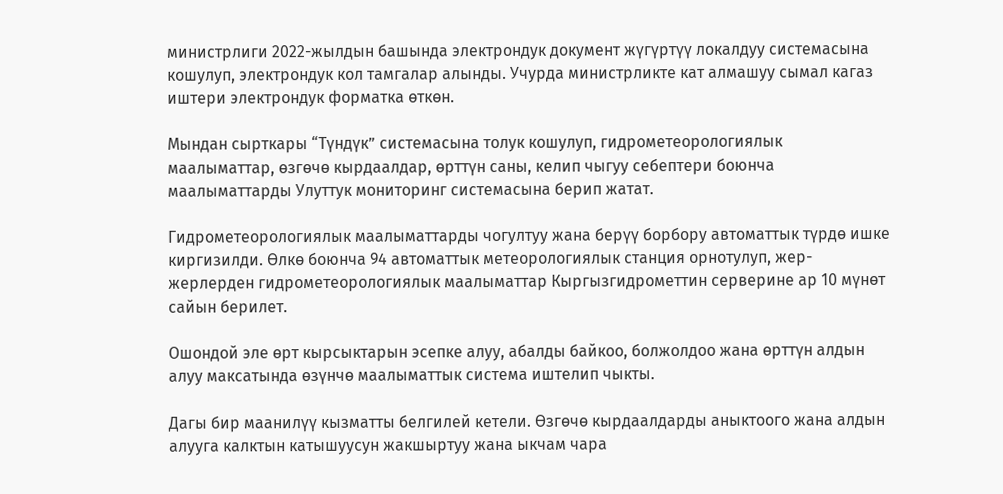министрлиги 2022-жылдын башында электрондук документ жүгүртүү локалдуу системасына кошулуп, электрондук кол тамгалар алынды. Учурда министрликте кат алмашуу сымал кагаз иштери электрондук форматка өткөн.

Мындан сырткары “Түндүк” системасына толук кошулуп, гидрометеорологиялык маалыматтар, өзгөчө кырдаалдар, өрттүн саны, келип чыгуу себептери боюнча маалыматтарды Улуттук мониторинг системасына берип жатат.

Гидрометеорологиялык маалыматтарды чогултуу жана берүү борбору автоматтык түрдө ишке киргизилди. Өлкө боюнча 94 автоматтык метеорологиялык станция орнотулуп, жер-жерлерден гидрометеорологиялык маалыматтар Кыргызгидрометтин серверине ар 10 мүнөт сайын берилет.

Ошондой эле өрт кырсыктарын эсепке алуу, абалды байкоо, болжолдоо жана өрттүн алдын алуу максатында өзүнчө маалыматтык система иштелип чыкты.

Дагы бир маанилүү кызматты белгилей кетели. Өзгөчө кырдаалдарды аныктоого жана алдын алууга калктын катышуусун жакшыртуу жана ыкчам чара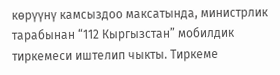көрүүнү камсыздоо максатында, министрлик тарабынан “112 Кыргызстан” мобилдик тиркемеси иштелип чыкты. Тиркеме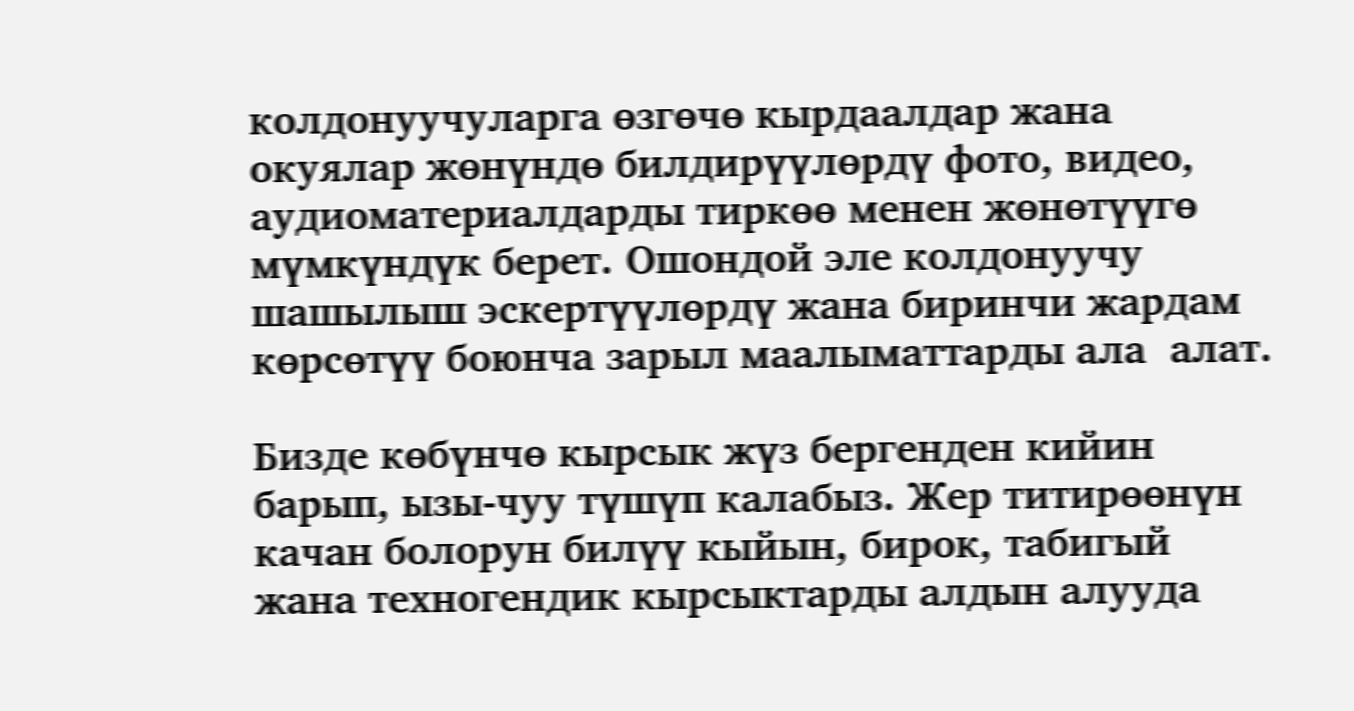колдонуучуларга өзгөчө кырдаалдар жана окуялар жөнүндө билдирүүлөрдү фото, видео, аудиоматериалдарды тиркөө менен жөнөтүүгө мүмкүндүк берет. Ошондой эле колдонуучу шашылыш эскертүүлөрдү жана биринчи жардам көрсөтүү боюнча зарыл маалыматтарды ала  алат.

Бизде көбүнчө кырсык жүз бергенден кийин барып, ызы-чуу түшүп калабыз. Жер титирөөнүн качан болорун билүү кыйын, бирок, табигый жана техногендик кырсыктарды алдын алууда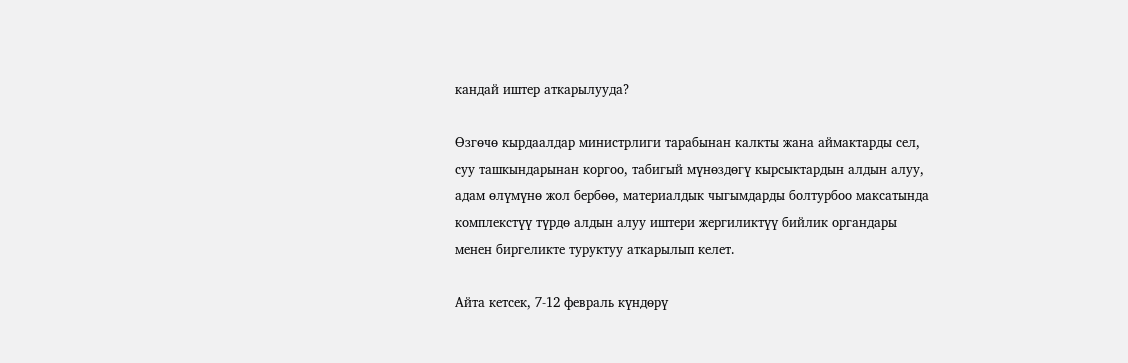кандай иштер аткарылууда?

Өзгөчө кырдаалдар министрлиги тарабынан калкты жана аймактарды сел, суу ташкындарынан коргоо, табигый мүнөздөгү кырсыктардын алдын алуу, адам өлүмүнө жол бербөө, материалдык чыгымдарды болтурбоо максатында комплекстүү түрдө алдын алуу иштери жергиликтүү бийлик органдары менен биргеликте туруктуу аткарылып келет.

Айта кетсек, 7-12 февраль күндөрү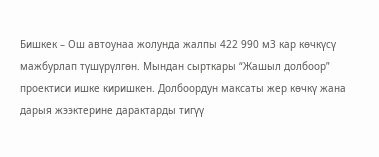Бишкек – Ош автоунаа жолунда жалпы 422 990 м3 кар көчкүсү мажбурлап түшүрүлгөн. Мындан сырткары “Жашыл долбоор” проектиси ишке киришкен. Долбоордун максаты жер көчкү жана дарыя жээктерине дарактарды тигүү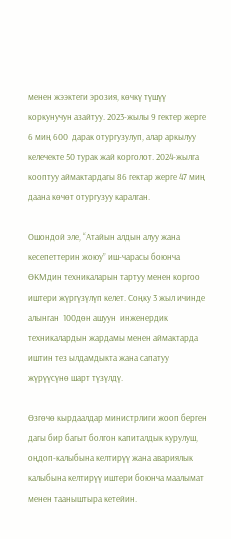менен жээктеги эрозия, көчкү түшүү коркунучун азайтуу. 2023-жылы 9 гектер жерге 6 миң 600  дарак отургузулуп, алар аркылуу келечекте 50 турак жай корголот. 2024-жылга кооптуу аймактардагы 86 гектар жерге 47 миң даана көчөт отургузуу каралган.

Ошондой эле, “Атайын алдын алуу жана кесепеттерин жоюу” иш-чарасы боюнча ӨКМдин техникаларын тартуу менен коргоо иштери жүргүзүлүп келет. Соңку 3 жыл ичинде алынган  100дөн ашуун  инженердик техникалардын жардамы менен аймактарда иштин тез ылдамдыкта жана сапатуу жүрүүсүнө шарт түзүлдү.

Өзгөчө кырдаалдар министрлиги жооп берген дагы бир багыт болгон капиталдык курулуш, оңдоп-калыбына келтирүү жана авариялык калыбына келтирүү иштери боюнча маалымат менен тааныштыра кетейин.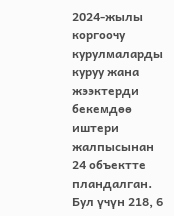2024-жылы коргоочу курулмаларды куруу жана жээктерди бекемдөө иштери жалпысынан 24 объектте пландалган. Бул үчүн 218, 6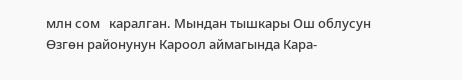млн сом   каралган. Мындан тышкары Ош облусун Өзгөн районунун Кароол аймагында Кара-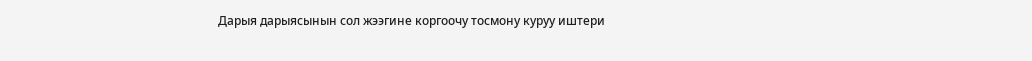Дарыя дарыясынын сол жээгине коргоочу тосмону куруу иштери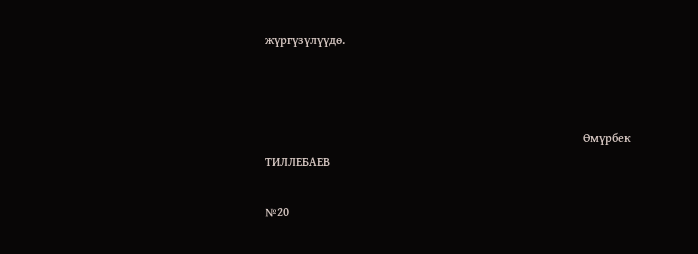жүргүзүлүүдө.



                                                                                                          Өмүрбек ТИЛЛЕБАЕВ

№20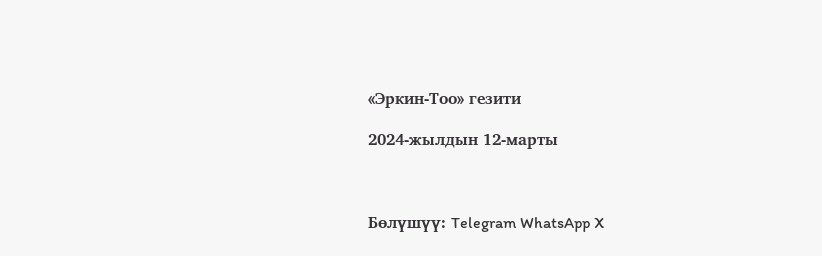«Эркин-Тоо» гезити

2024-жылдын 12-марты



Бөлүшүү: Telegram WhatsApp X